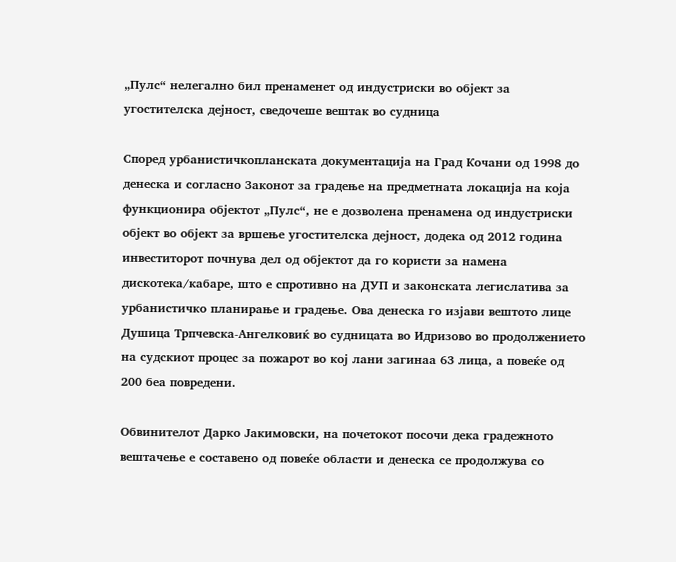„Пулс“ нелегално бил пренаменет од индустриски во објект за угостителска дејност, сведочеше вештак во судница

Според урбанистичкопланската документација на Град Кочани од 1998 до денеска и согласно Законот за градење на предметната локација на која функционира објектот „Пулс“, не е дозволена пренамена од индустриски објект во објект за вршење угостителска дејност, додека од 2012 година инвеститорот почнува дел од објектот да го користи за намена дискотека/кабаре, што е спротивно на ДУП и законската легислатива за урбанистичко планирање и градење. Ова денеска го изјави вештото лице Душица Трпчевска-Ангелковиќ во судницата во Идризово во продолжението на судскиот процес за пожарот во кој лани загинаа 63 лица, а повеќе од 200 беа повредени.

Обвинителот Дарко Јакимовски, на почетокот посочи дека градежното вештачење е составено од повеќе области и денеска се продолжува со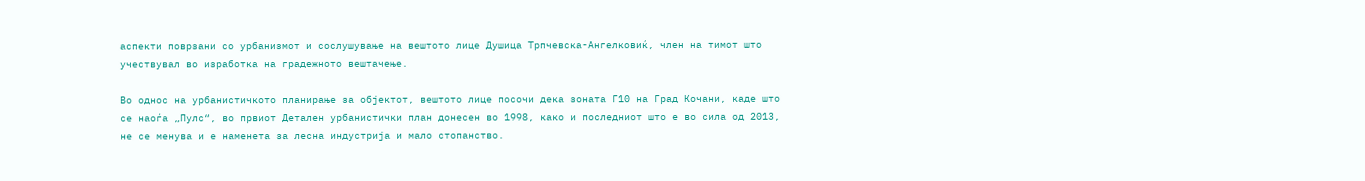аспекти поврзани со урбанизмот и сослушување на вештото лице Душица Трпчевска-Ангелковиќ, член на тимот што учествувал во изработка на градежното вештачење.

Во однос на урбанистичкото планирање за објектот, вештото лице посочи дека зоната Г10 на Град Кочани, каде што се наоѓа „Пулс“, во првиот Детален урбанистички план донесен во 1998, како и последниот што е во сила од 2013, не се менува и е наменета за лесна индустрија и мало стопанство.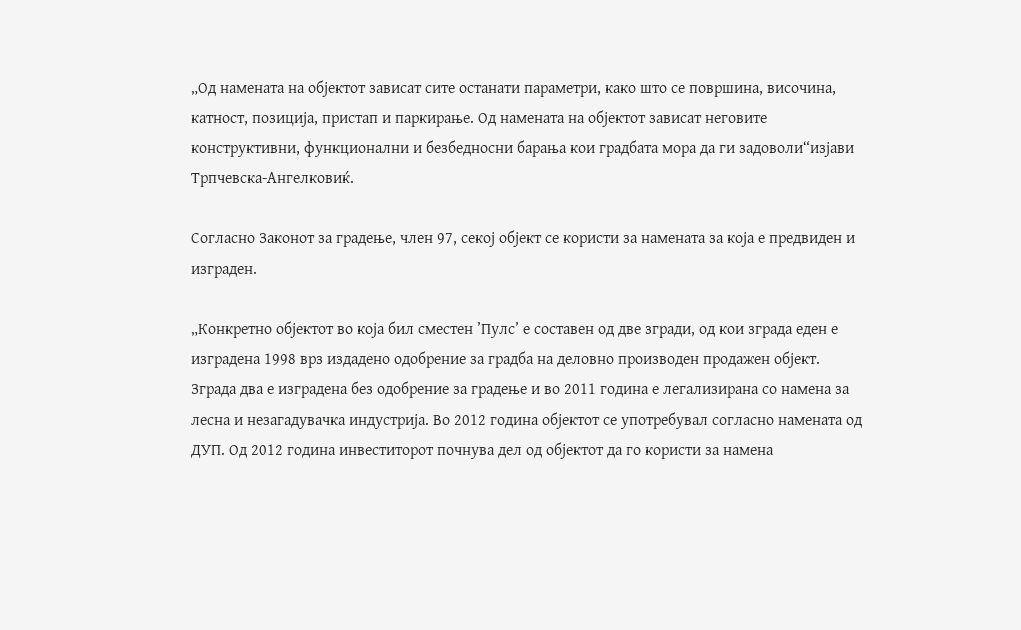„Од намената на објектот зависат сите останати параметри, како што се површина, височина, катност, позиција, пристап и паркирање. Од намената на објектот зависат неговите конструктивни, функционални и безбедносни барања кои градбата мора да ги задоволи“изјави Трпчевска-Ангелковиќ.

Согласно Законот за градење, член 97, секој објект се користи за намената за која е предвиден и изграден.

„Конкретно објектот во која бил сместен ’Пулс’ е составен од две згради, од кои зграда еден е изградена 1998 врз издадено одобрение за градба на деловно производен продажен објект. Зграда два е изградена без одобрение за градење и во 2011 година е легализирана со намена за лесна и незагадувачка индустрија. Во 2012 година објектот се употребувал согласно намената од ДУП. Од 2012 година инвеститорот почнува дел од објектот да го користи за намена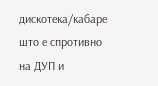дискотека/кабаре што е спротивно на ДУП и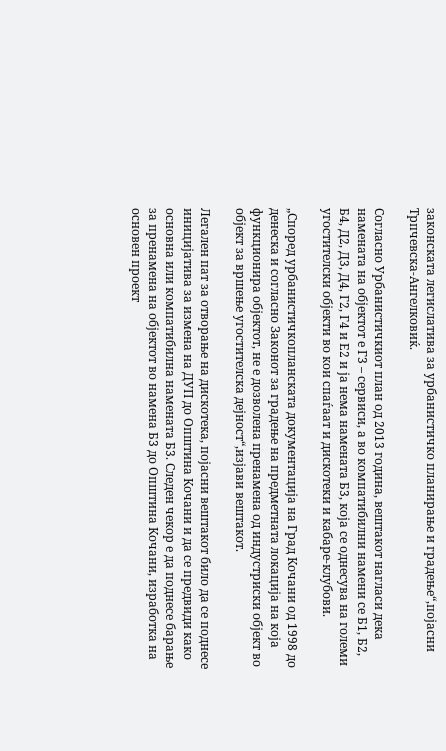законската легислатива за урбанистичко планирање и градење“,појасни Трпчевска-Ангелковиќ.

Согласно Урбанистичкиот план од 2013 година, вештакот нагласи дека намената на објектот е Г3 – сервиси, а во компатибилни намени се Б1, Б2, Б4, Д2, Д3, Д4, Г2, Г4 и Е2 и ја нема намената Б3, која се однесува на големи угостителски објекти во кои спаѓаат и дискотеки и кабаре-клубови.

„Според урбанистичкопланската документација на Град Кочани од 1998 до денеска и согласно Законот за градење на предметната локација на која функционира објектот, не е дозволена пренамена од индустриски објект во објект за вршење угостителска дејност“,изјави вештакот.

Легален пат за отворање на дискотека, појасни вештакот било да се поднесе иницијатива за измена на ДУП до Општина Кочани и да се предвиди како основна или компатибилна намената Б3. Следен чекор е да поднесе барање за пренамена на објектот во намена Б3 до Општина Кочани, изработка на основен проект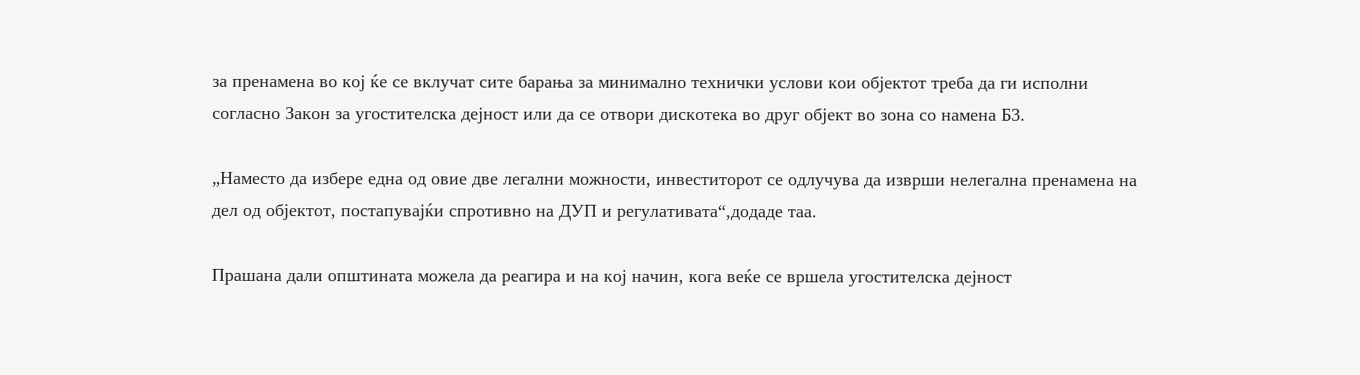за пренамена во кој ќе се вклучат сите барања за минимално технички услови кои објектот треба да ги исполни согласно Закон за угостителска дејност или да се отвори дискотека во друг објект во зона со намена Б3.

„Наместо да избере една од овие две легални можности, инвеститорот се одлучува да изврши нелегална пренамена на дел од објектот, постапувајќи спротивно на ДУП и регулативата“,додаде таа.

Прашана дали општината можела да реагира и на кој начин, кога веќе се вршела угостителска дејност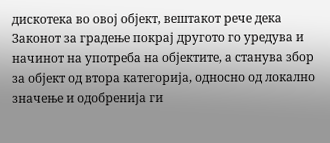дискотека во овој објект, вештакот рече дека Законот за градење покрај другото го уредува и начинот на употреба на објектите, а станува збор за објект од втора категорија, односно од локално значење и одобренија ги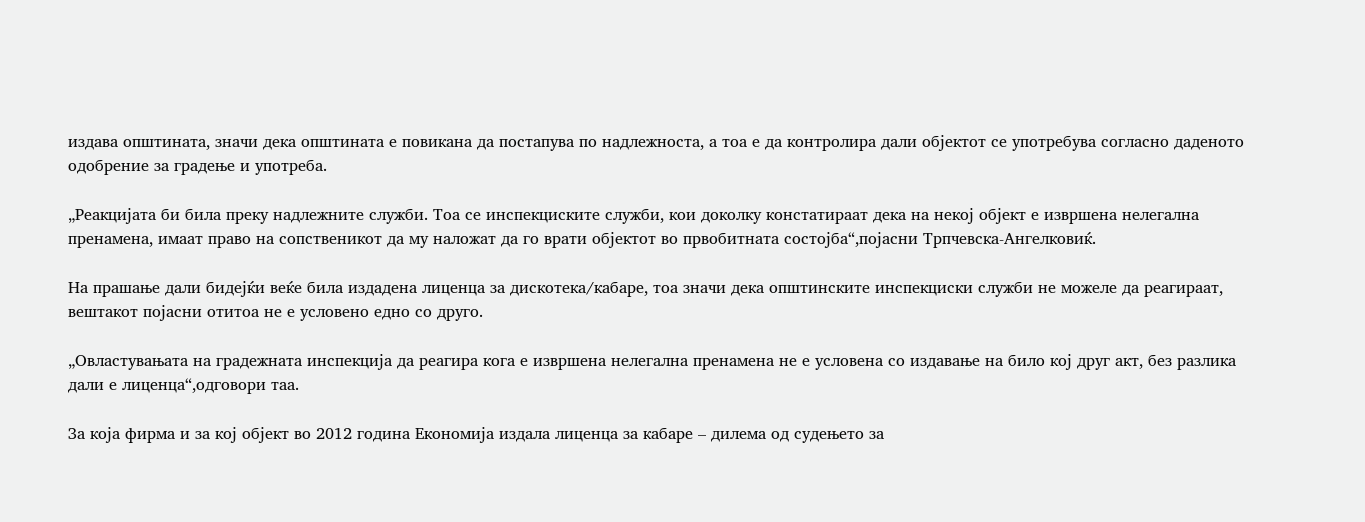издава општината, значи дека општината е повикана да постапува по надлежноста, а тоа е да контролира дали објектот се употребува согласно даденото одобрение за градење и употреба.

„Реакцијата би била преку надлежните служби. Тоа се инспекциските служби, кои доколку констатираат дека на некој објект е извршена нелегална пренамена, имаат право на сопственикот да му наложат да го врати објектот во првобитната состојба“,појасни Трпчевска-Ангелковиќ.

На прашање дали бидејќи веќе била издадена лиценца за дискотека/кабаре, тоа значи дека општинските инспекциски служби не можеле да реагираат, вештакот појасни отитоа не е условено едно со друго.

„Овластувањата на градежната инспекција да реагира кога е извршена нелегална пренамена не е условена со издавање на било кој друг акт, без разлика дали е лиценца“,одговори таа.

За која фирма и за кој објект во 2012 година Економија издала лиценца за кабаре – дилема од судењето за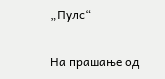„Пулс“

На прашање од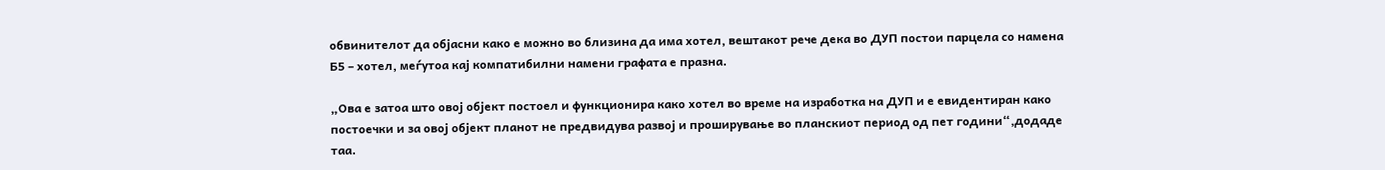обвинителот да објасни како е можно во близина да има хотел, вештакот рече дека во ДУП постои парцела со намена Б5 – хотел, меѓутоа кај компатибилни намени графата е празна.

„Ова е затоа што овој објект постоел и функционира како хотел во време на изработка на ДУП и е евидентиран како постоечки и за овој објект планот не предвидува развој и проширување во планскиот период од пет години“,додаде таа.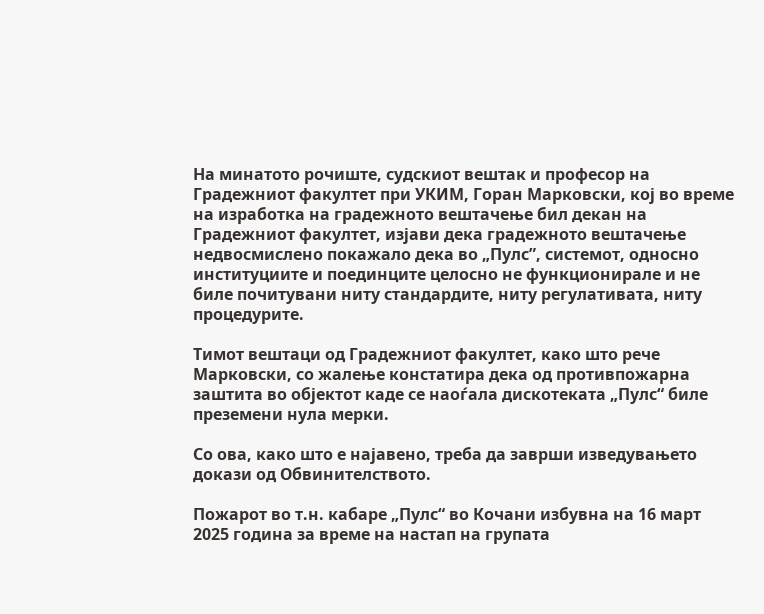На минатото рочиште, судскиот вештак и професор на Градежниот факултет при УКИМ, Горан Марковски, кој во време на изработка на градежното вештачење бил декан на Градежниот факултет, изјави дека градежното вештачење недвосмислено покажало дека во „Пулс”, системот, односно институциите и поединците целосно не функционирале и не биле почитувани ниту стандардите, ниту регулативата, ниту процедурите.

Тимот вештаци од Градежниот факултет, како што рече Марковски, со жалење констатира дека од противпожарна заштита во објектот каде се наоѓала дискотеката „Пулс“ биле преземени нула мерки.

Со ова, како што е најавено, треба да заврши изведувањето докази од Обвинителството.

Пожарот во т.н. кабаре „Пулс“ во Кочани избувна на 16 март 2025 година за време на настап на групата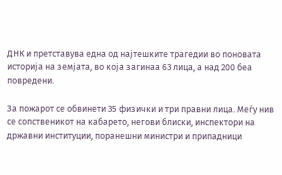ДНК и претставува една од најтешките трагедии во поновата историја на земјата, во која загинаа 63 лица, а над 200 беа повредени.

За пожарот се обвинети 35 физички и три правни лица. Меѓу нив се сопственикот на кабарето, негови блиски, инспектори на државни институции, поранешни министри и припадници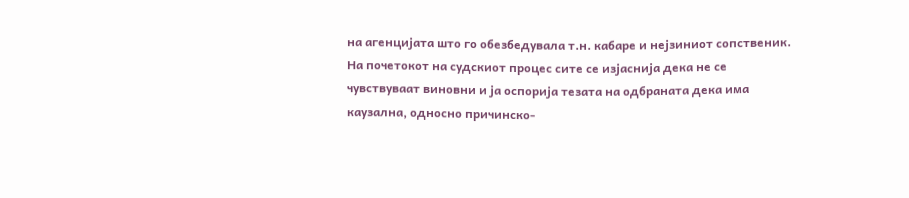на агенцијата што го обезбедувала т.н. кабаре и нејзиниот сопственик. На почетокот на судскиот процес сите се изјаснија дека не се чувствуваат виновни и ја оспорија тезата на одбраната дека има каузална, односно причинско-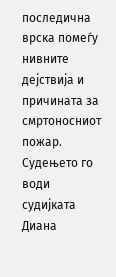последична врска помеѓу нивните дејствија и причината за смртоносниот пожар. Судењето го води судијката Диана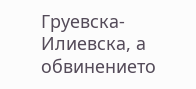Груевска-Илиевска, а обвинението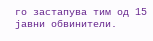го застапува тим од 15 јавни обвинители.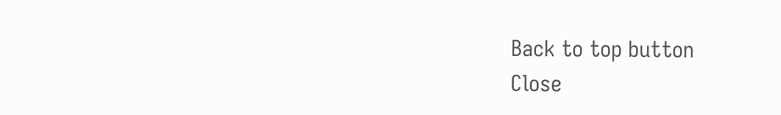Back to top button
Close